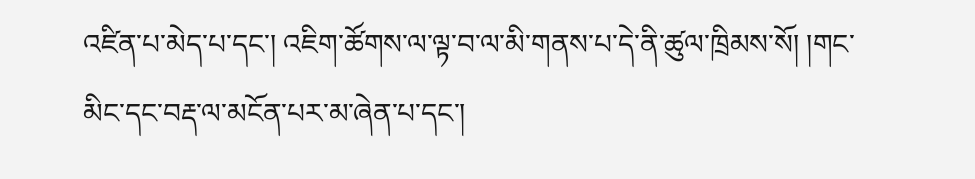འཛིན་པ་མེད་པ་དང་། འཇིག་ཚོགས་ལ་ལྟ་བ་ལ་མི་གནས་པ་དེ་ནི་ཚུལ་ཁྲིམས་སོ། །གང་མིང་དང་བརྡ་ལ་མངོན་པར་མ་ཞེན་པ་དང་།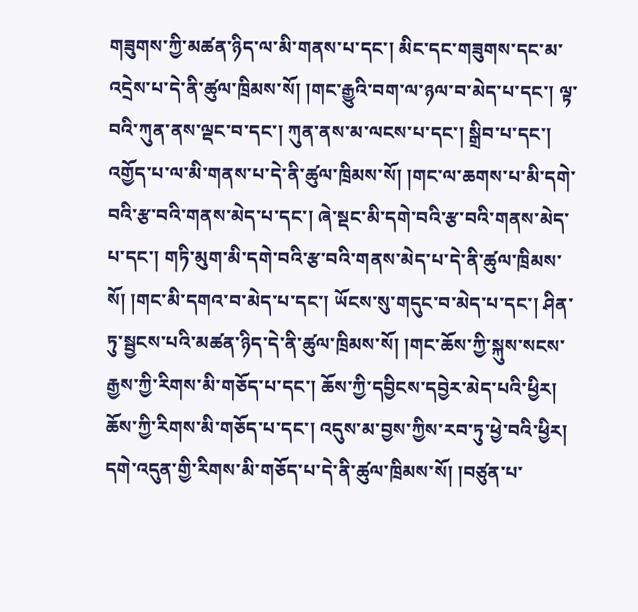གཟུགས་ཀྱི་མཚན་ཉིད་ལ་མི་གནས་པ་དང་། མིང་དང་གཟུགས་དང་མ་འདྲེས་པ་དེ་ནི་ཚུལ་ཁྲིམས་སོ། །གང་རྒྱུའི་བག་ལ་ཉལ་བ་མེད་པ་དང་། ལྟ་བའི་ཀུན་ནས་ལྡང་བ་དང་། ཀུན་ནས་མ་ལངས་པ་དང་། སྒྲིབ་པ་དང་། འགྱོད་པ་ལ་མི་གནས་པ་དེ་ནི་ཚུལ་ཁྲིམས་སོ། །གང་ལ་ཆགས་པ་མི་དགེ་བའི་རྩ་བའི་གནས་མེད་པ་དང་། ཞེ་སྡང་མི་དགེ་བའི་རྩ་བའི་གནས་མེད་པ་དང་། གཏི་མུག་མི་དགེ་བའི་རྩ་བའི་གནས་མེད་པ་དེ་ནི་ཚུལ་ཁྲིམས་སོ། །གང་མི་དགའ་བ་མེད་པ་དང་། ཡོངས་སུ་གདུང་བ་མེད་པ་དང་། ཤིན་ཏུ་སྦྱངས་པའི་མཚན་ཉིད་དེ་ནི་ཚུལ་ཁྲིམས་སོ། །གང་ཆོས་ཀྱི་སྐུས་སངས་རྒྱས་ཀྱི་རིགས་མི་གཅོད་པ་དང་། ཆོས་ཀྱི་དབྱིངས་དབྱེར་མེད་པའི་ཕྱིར། ཆོས་ཀྱི་རིགས་མི་གཅོད་པ་དང་། འདུས་མ་བྱས་ཀྱིས་རབ་ཏུ་ཕྱེ་བའི་ཕྱིར། དགེ་འདུན་གྱི་རིགས་མི་གཅོད་པ་དེ་ནི་ཚུལ་ཁྲིམས་སོ། །བཙུན་པ་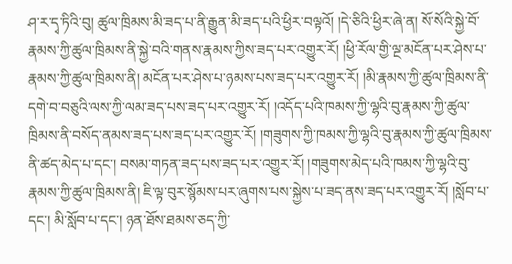ཤ་ར་དྭ་ཏིའི་བུ། ཚུལ་ཁྲིམས་མི་ཟད་པ་ནི་རྒྱུན་མི་ཟད་པའི་ཕྱིར་བལྟའོ། །དེ་ཅིའི་ཕྱིར་ཞེ་ན། སོ་སོའི་སྐྱེ་བོ་རྣམས་ཀྱི་ཚུལ་ཁྲིམས་ནི་སྐྱེ་བའི་གནས་རྣམས་ཀྱིས་ཟད་པར་འགྱུར་རོ། །ཕྱི་རོལ་གྱི་ལྔ་མངོན་པར་ཤེས་པ་རྣམས་ཀྱི་ཚུལ་ཁྲིམས་ནི། མངོན་པར་ཤེས་པ་ཉམས་པས་ཟད་པར་འགྱུར་རོ། །མི་རྣམས་ཀྱི་ཚུལ་ཁྲིམས་ནི་དགེ་བ་བཅུའི་ལས་ཀྱི་ལམ་ཟད་པས་ཟད་པར་འགྱུར་རོ། །འདོད་པའི་ཁམས་ཀྱི་ལྷའི་བུ་རྣམས་ཀྱི་ཚུལ་ཁྲིམས་ནི་བསོད་ནམས་ཟད་པས་ཟད་པར་འགྱུར་རོ། །གཟུགས་ཀྱི་ཁམས་ཀྱི་ལྷའི་བུ་རྣམས་ཀྱི་ཚུལ་ཁྲིམས་ནི་ཚད་མེད་པ་དང་། བསམ་གཏན་ཟད་པས་ཟད་པར་འགྱུར་རོ། །གཟུགས་མེད་པའི་ཁམས་ཀྱི་ལྷའི་བུ་རྣམས་ཀྱི་ཚུལ་ཁྲིམས་ནི། ཇི་ལྟ་བུར་སྙོམས་པར་ཞུགས་པས་སྐྱེས་པ་ཟད་ནས་ཟད་པར་འགྱུར་རོ། །སློབ་པ་དང་། མི་སློབ་པ་དང་། ཉན་ཐོས་ཐམས་ཅད་ཀྱི་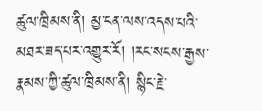ཚུལ་ཁྲིམས་ནི། མྱ་ངན་ལས་འདས་པའི་མཐར་ཟད་པར་འགྱུར་རོ། །རང་སངས་རྒྱས་རྣམས་ཀྱི་ཚུལ་ཁྲིམས་ནི། སྙིང་རྗེ་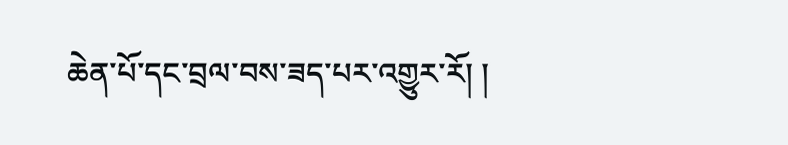ཆེན་པོ་དང་བྲལ་བས་ཟད་པར་འགྱུར་རོ། །